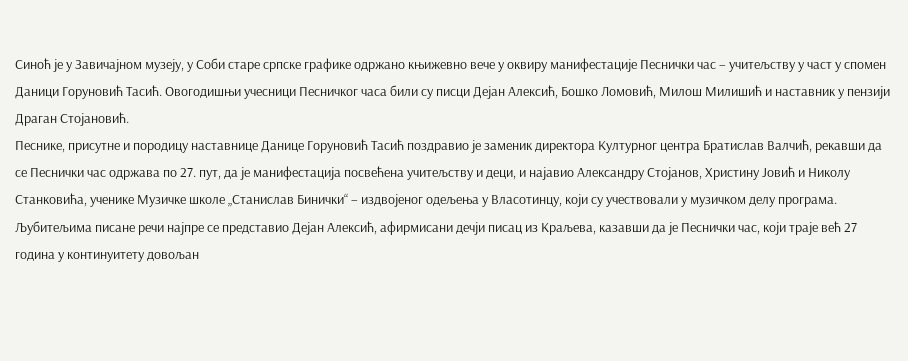Синоћ је у Завичајном музеју, у Соби старе српске графике одржано књижевно вече у оквиру манифестације Песнички час – учитељству у част у спомен Даници Горуновић Тасић. Овогодишњи учесници Песничког часа били су писци Дејан Алексић, Бошко Ломовић, Милош Милишић и наставник у пензији Драган Стојановић.
Песнике, присутне и породицу наставнице Данице Горуновић Тасић поздравио је заменик директора Културног центра Братислав Валчић, рекавши да се Песнички час одржава по 27. пут, да је манифестација посвећена учитељству и деци, и најавио Александру Стојанов, Христину Јовић и Николу Станковића, ученике Музичке школе „Станислав Бинички“ – издвојеног одељења у Власотинцу, који су учествовали у музичком делу програма.
Љубитељима писане речи најпре се представио Дејан Алексић, афирмисани дечји писац из Краљева, казавши да је Песнички час, који траје већ 27 година у континуитету довољан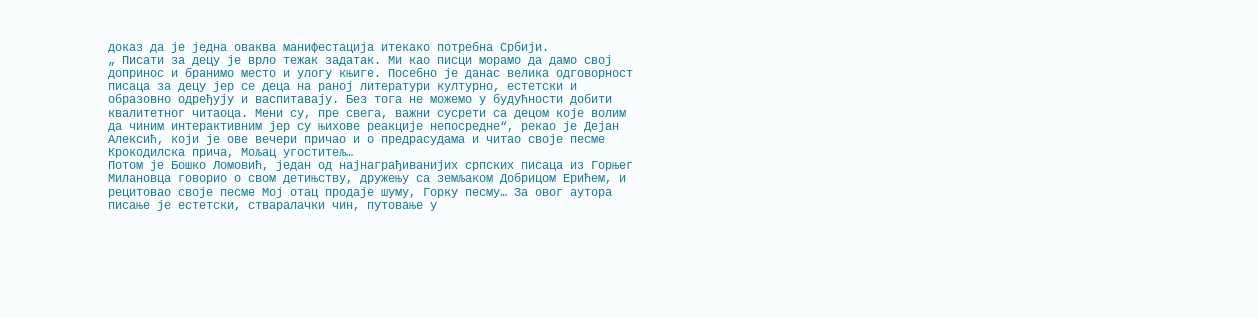доказ да је једна оваква манифестација итекако потребна Србији.
„ Писати за децу је врло тежак задатак. Ми као писци морамо да дамо свој допринос и бранимо место и улогу књиге. Посебно је данас велика одговорност писаца за децу јер се деца на раној литератури културно, естетски и образовно одређују и васпитавају. Без тога не можемо у будућности добити квалитетног читаоца. Мени су, пре свега, важни сусрети са децом које волим да чиним интерактивним јер су њихове реакције непосредне“, рекао је Дејан Алексић, који је ове вечери причао и о предрасудама и читао своје песме Крокодилска прича, Мољац угоститељ…
Потом је Бошко Ломовић, један од најнаграђиванијих српских писаца из Горњег Милановца говорио о свом детињству, дружењу са земљаком Добрицом Ерићем, и рецитовао своје песме Мој отац продаје шуму, Горку песму… За овог аутора писање је естетски, стваралачки чин, путовање у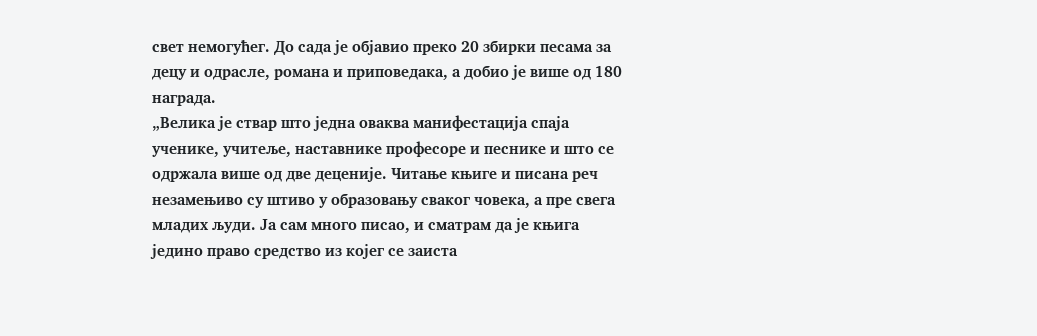свет немогућег. До сада је објавио преко 20 збирки песама за децу и одрасле, романа и приповедака, а добио је више од 180 награда.
„Велика је ствар што једна оваква манифестација спаја ученике, учитеље, наставнике професоре и песнике и што се одржала више од две деценије. Читање књиге и писана реч незамењиво су штиво у образовању сваког човека, а пре свега младих људи. Ја сам много писао, и сматрам да је књига једино право средство из којег се заиста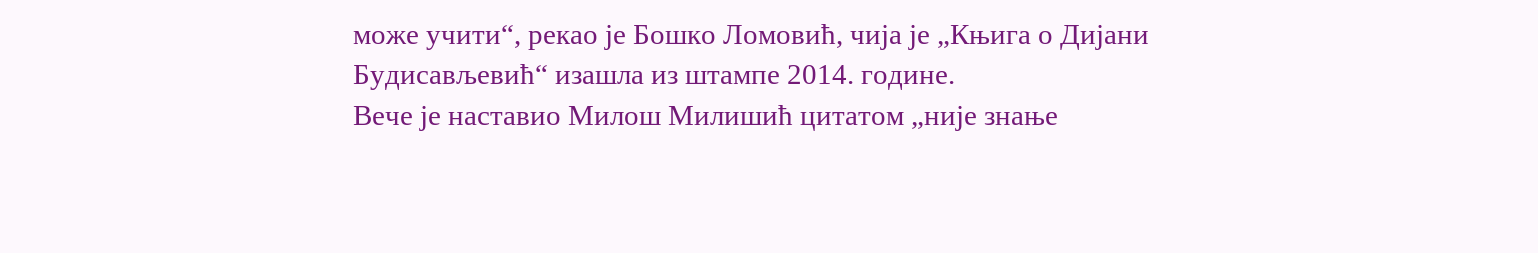може учити“, рекао је Бошко Ломовић, чија је „Књига о Дијани Будисављевић“ изашла из штампе 2014. године.
Вече је наставио Милош Милишић цитатом „није знање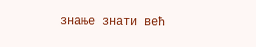знање знати већ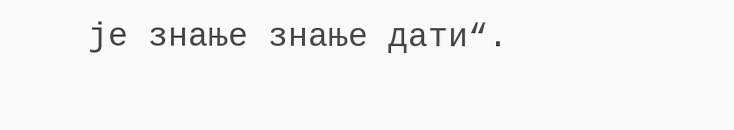је знање знање дати“.